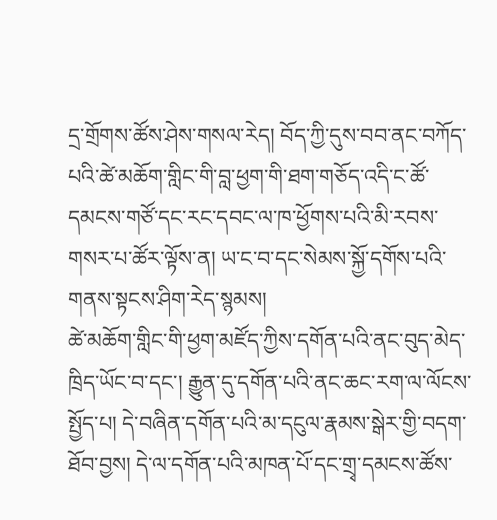དྲ་གྲོགས་ཚོས་ཤེས་གསལ་རེད། བོད་ཀྱི་དུས་བབ་ནང་བཀོད་པའི་ཚེ་མཆོག་གླིང་གི་བླ་ཕྱག་གི་ཐག་གཅོད་འདི་ང་ཚོ་དམངས་གཙོ་དང་རང་དབང་ལ་ཁ་ཕྱོགས་པའི་མི་རབས་གསར་པ་ཚོར་ལྟོས་ན། ཡ་ང་བ་དང་སེམས་སྐྱོ་དགོས་པའི་གནས་སྟངས་ཤིག་རེད་སྙམས།
ཚེ་མཆོག་གླིང་གི་ཕྱག་མཛོད་ཀྱིས་དགོན་པའི་ནང་བུད་མེད་ཁྲིད་ཡོང་བ་དང་། རྒྱུན་དུ་དགོན་པའི་ནང་ཆང་རག་ལ་ལོངས་སྤྱོད་པ། དེ་བཞིན་དགོན་པའི་མ་དངུལ་རྣམས་སྒེར་གྱི་བདག་ཐོབ་བྱས། དེ་ལ་དགོན་པའི་མཁན་པོ་དང་གྲྭ་དམངས་ཚོས་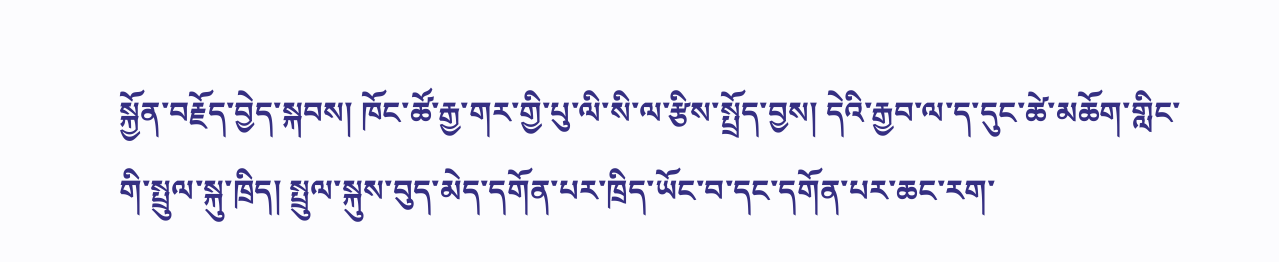སྐྱོན་བརྗོད་བྱེད་སྐབས། ཁོང་ཚོ་རྒྱ་གར་གྱི་པུ་ལི་སི་ལ་རྩིས་སྤྲོད་བྱས། དེའི་རྒྱབ་ལ་ད་དུང་ཚེ་མཆོག་གླིང་གི་སྤྲུལ་སྐུ་ཁྲིད། སྤྲུལ་སྐུས་བུད་མེད་དགོན་པར་ཁྲིད་ཡོང་བ་དང་དགོན་པར་ཆང་རག་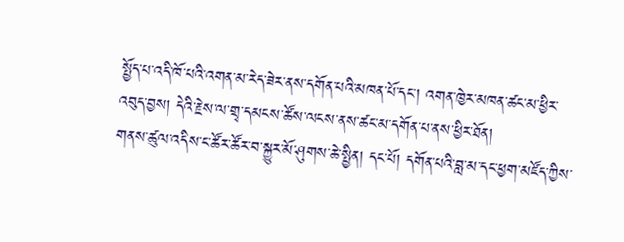སྤྱོད་པ་འདི་ཁོ་པའི་འགན་མ་རེད་ཟེར་ནས་དགོན་པའི་མཁན་པོ་དང་། འགན་ཁྱེར་མཁན་ཚང་མ་ཕྱིར་འབུད་བྱས། དེའི་རྗེས་ལ་གྲྭ་དམངས་ཚོས་ལངས་ནས་ཚང་མ་དགོན་པ་ནས་ཕྱིར་ཐོན།
གནས་ཚུལ་འདིས་ང་ཚོར་ཚོར་བ་སྐྱུར་མོ་ཤུགས་ཆེ་སྤྱིན། དང་པོ། དགོན་པའི་བླ་མ་དང་ཕྱག་མཛོད་ཀྱིས་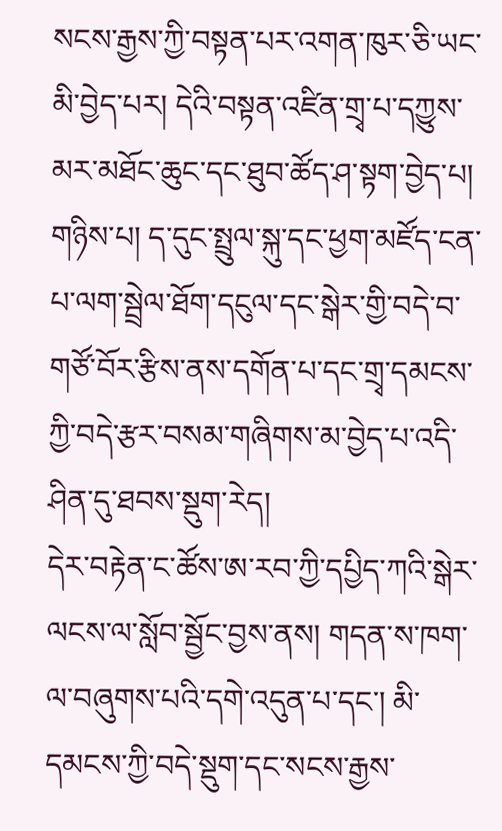སངས་རྒྱས་ཀྱི་བསྟན་པར་འགན་ཁུར་ཅི་ཡང་མི་བྱེད་པར། དེའི་བསྟན་འཛིན་གྲྭ་པ་དཀྱུས་མར་མཐོང་ཆུང་དང་ཐུབ་ཚོད་ཤ་སྟག་བྱེད་པ།
གཉིས་པ། ད་དུང་སྤྲུལ་སྐུ་དང་ཕྱག་མཛོད་ངན་པ་ལག་སྦྲེལ་ཐོག་དངུལ་དང་སྒེར་གྱི་བདེ་བ་གཙོ་བོར་རྩིས་ནས་དགོན་པ་དང་གྲྭ་དམངས་ཀྱི་བདེ་རྩར་བསམ་གཞིགས་མ་བྱེད་པ་འདི་ཤིན་དུ་ཐབས་སྡུག་རེད།
དེར་བརྟེན་ང་ཚོས་ཨ་རབ་ཀྱི་དཔྱིད་ཀའི་སྒེར་ལངས་ལ་སློབ་སྦྱོང་བྱས་ནས། གདན་ས་ཁག་ལ་བཞུགས་པའི་དགེ་འདུན་པ་དང་། མི་དམངས་ཀྱི་བདེ་སྡུག་དང་སངས་རྒྱས་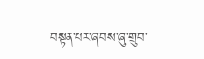བསྟན་པར་ཞབས་ཞུ་གྲུབ་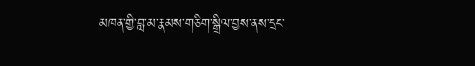མཁན་གྱི་བླ་མ་རྣམས་གཅིག་སྒྲིལ་བྱས་ནས་དྲང་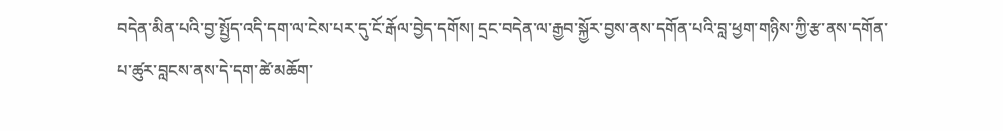བདེན་མིན་པའི་བྱ་སྤྱོད་འདི་དག་ལ་ངེས་པར་དུ་ངོ་རྒོལ་བྱེད་དགོས། དྲང་བདེན་ལ་རྒྱབ་སྐྱོར་བྱས་ནས་དགོན་པའི་བླ་ཕྱག་གཉིས་ཀྱི་རྩ་ནས་དགོན་པ་ཚུར་བླངས་ནས་དེ་དག་ཚེ་མཆོག་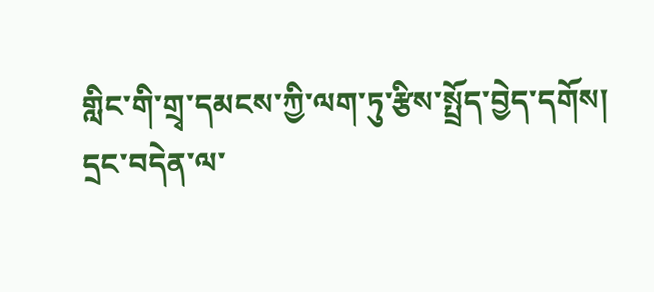གླིང་གི་གྲྭ་དམངས་ཀྱི་ལག་ཏུ་རྩིས་སྤྲོད་བྱེད་དགོས།
དྲང་བདེན་ལ་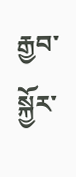རྒྱབ་སྐྱོར་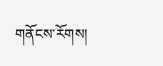གནོངས་རོགས།